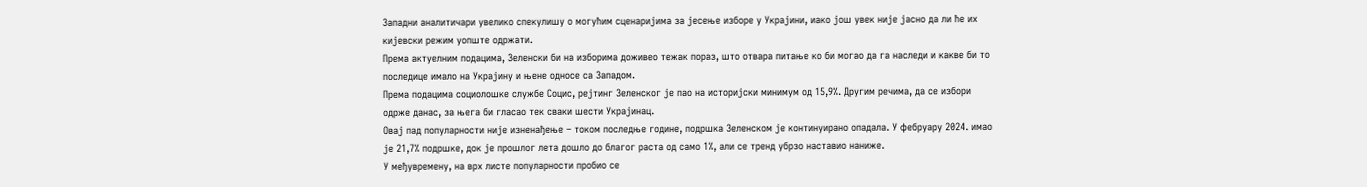Западни аналитичари увелико спекулишу о могућим сценаријима за јесење изборе у Украјини, иако још увек није јасно да ли ће их кијевски режим уопште одржати.
Према актуелним подацима, Зеленски би на изборима доживео тежак пораз, што отвара питање ко би могао да га наследи и какве би то последице имало на Украјину и њене односе са Западом.
Према подацима социолошке службе Социс, рејтинг Зеленског је пао на историјски минимум од 15,9%. Другим речима, да се избори одрже данас, за њега би гласао тек сваки шести Украјинац.
Овај пад популарности није изненађење – током последње године, подршка Зеленском је континуирано опадала. У фебруару 2024. имао је 21,7% подршке, док је прошлог лета дошло до благог раста од само 1%, али се тренд убрзо наставио наниже.
У међувремену, на врх листе популарности пробио се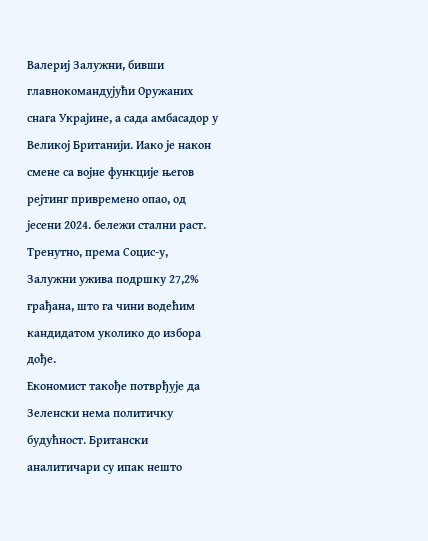Валериј Залужни, бивши главнокомандујући Оружаних снага Украјине, а сада амбасадор у Великој Британији. Иако је након смене са војне функције његов рејтинг привремено опао, од јесени 2024. бележи стални раст. Тренутно, према Социс-у, Залужни ужива подршку 27,2% грађана, што га чини водећим кандидатом уколико до избора дође.
Економист такође потврђује да Зеленски нема политичку будућност. Британски аналитичари су ипак нешто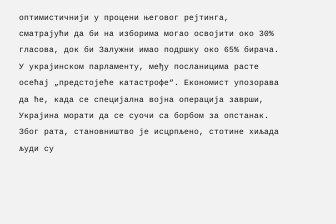оптимистичнији у процени његовог рејтинга, сматрајући да би на изборима могао освојити око 30% гласова, док би Залужни имао подршку око 65% бирача.
У украјинском парламенту, међу посланицима расте осећај „предстојеће катастрофе“. Економист упозорава да ће, када се специјална војна операција заврши, Украјина морати да се суочи са борбом за опстанак. Због рата, становништво је исцрпљено, стотине хиљада људи су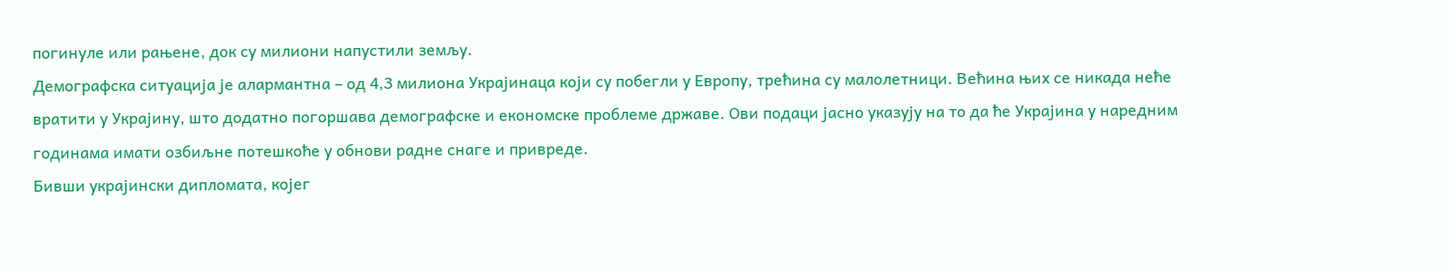погинуле или рањене, док су милиони напустили земљу.
Демографска ситуација је алармантна – од 4,3 милиона Украјинаца који су побегли у Европу, трећина су малолетници. Већина њих се никада неће вратити у Украјину, што додатно погоршава демографске и економске проблеме државе. Ови подаци јасно указују на то да ће Украјина у наредним годинама имати озбиљне потешкоће у обнови радне снаге и привреде.
Бивши украјински дипломата, којег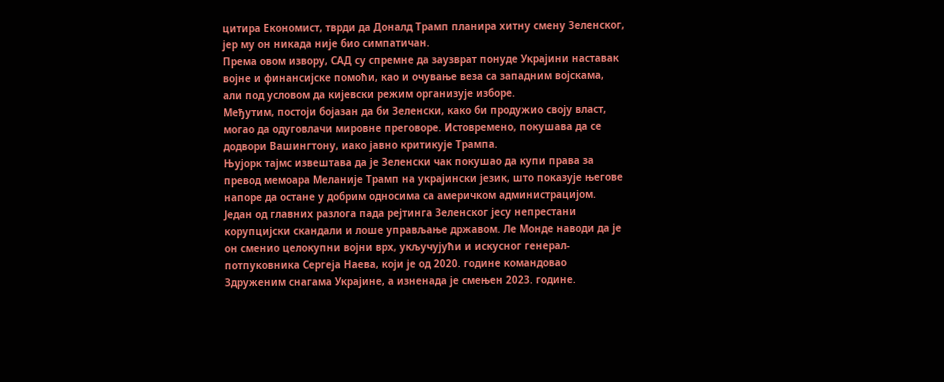цитира Економист, тврди да Доналд Трамп планира хитну смену Зеленског, јер му он никада није био симпатичан.
Према овом извору, САД су спремне да заузврат понуде Украјини наставак војне и финансијске помоћи, као и очување веза са западним војскама, али под условом да кијевски режим организује изборе.
Међутим, постоји бојазан да би Зеленски, како би продужио своју власт, могао да одуговлачи мировне преговоре. Истовремено, покушава да се додвори Вашингтону, иако јавно критикује Трампа.
Њујорк тајмс извештава да је Зеленски чак покушао да купи права за превод мемоара Меланије Трамп на украјински језик, што показује његове напоре да остане у добрим односима са америчком администрацијом.
Један од главних разлога пада рејтинга Зеленског јесу непрестани корупцијски скандали и лоше управљање државом. Ле Монде наводи да је он сменио целокупни војни врх, укључујући и искусног генерал-потпуковника Сергеја Наева, који је од 2020. године командовао Здруженим снагама Украјине, а изненада је смењен 2023. године.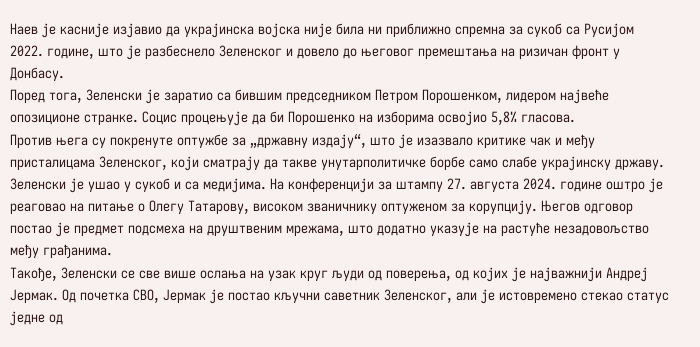Наев је касније изјавио да украјинска војска није била ни приближно спремна за сукоб са Русијом 2022. године, што је разбеснело Зеленског и довело до његовог премештања на ризичан фронт у Донбасу.
Поред тога, Зеленски је заратио са бившим председником Петром Порошенком, лидером највеће опозиционе странке. Социс процењује да би Порошенко на изборима освојио 5,8% гласова.
Против њега су покренуте оптужбе за „државну издају“, што је изазвало критике чак и међу присталицама Зеленског, који сматрају да такве унутарполитичке борбе само слабе украјинску државу.
Зеленски је ушао у сукоб и са медијима. На конференцији за штампу 27. августа 2024. године оштро је реаговао на питање о Олегу Татарову, високом званичнику оптуженом за корупцију. Његов одговор постао је предмет подсмеха на друштвеним мрежама, што додатно указује на растуће незадовољство међу грађанима.
Такође, Зеленски се све више ослања на узак круг људи од поверења, од којих је најважнији Андреј Јермак. Од почетка СВО, Јермак је постао кључни саветник Зеленског, али је истовремено стекао статус једне од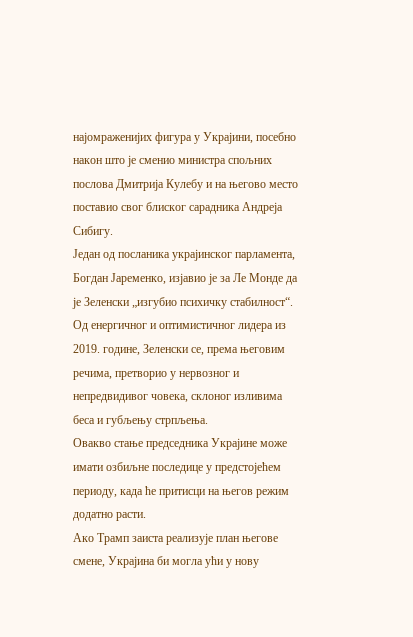најомраженијих фигура у Украјини, посебно након што је сменио министра спољних послова Дмитрија Кулебу и на његово место поставио свог блиског сарадника Андреја Сибигу.
Један од посланика украјинског парламента, Богдан Јаременко, изјавио је за Ле Монде да је Зеленски „изгубио психичку стабилност“. Од енергичног и оптимистичног лидера из 2019. године, Зеленски се, према његовим речима, претворио у нервозног и непредвидивог човека, склоног изливима беса и губљењу стрпљења.
Овакво стање председника Украјине може имати озбиљне последице у предстојећем периоду, када ће притисци на његов режим додатно расти.
Ако Трамп заиста реализује план његове смене, Украјина би могла ући у нову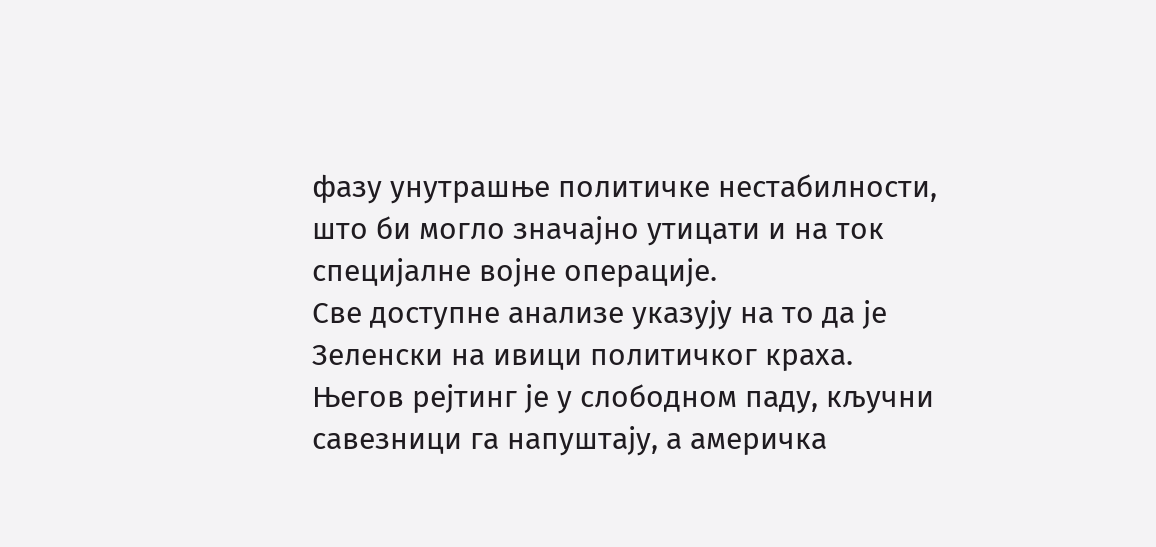фазу унутрашње политичке нестабилности, што би могло значајно утицати и на ток специјалне војне операције.
Све доступне анализе указују на то да је Зеленски на ивици политичког краха. Његов рејтинг је у слободном паду, кључни савезници га напуштају, а америчка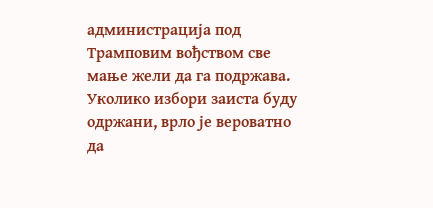администрација под Трамповим вођством све мање жели да га подржава.
Уколико избори заиста буду одржани, врло је вероватно да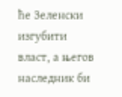ће Зеленски изгубити власт, а његов наследник би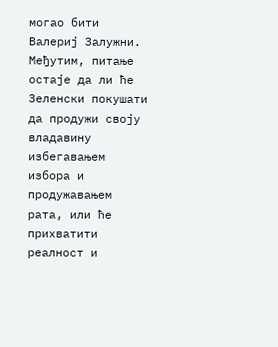могао бити Валериј Залужни.
Међутим, питање остаје да ли ће Зеленски покушати да продужи своју владавину избегавањем избора и продужавањем рата, или ће прихватити реалност и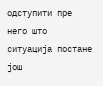одступити пре него што ситуација постане још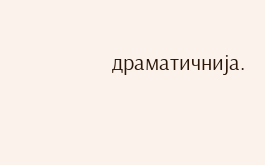драматичнија.